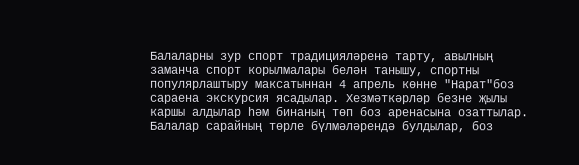Балаларны зур спорт традицияләренә тарту, авылның заманча спорт корылмалары белән танышу, спортны популярлаштыру максатыннан 4 апрель көнне "Нарат"боз сараена экскурсия ясадылар. Хезмәткәрләр безне җылы каршы алдылар һәм бинаның төп боз аренасына озаттылар. Балалар сарайның төрле бүлмәләрендә булдылар, боз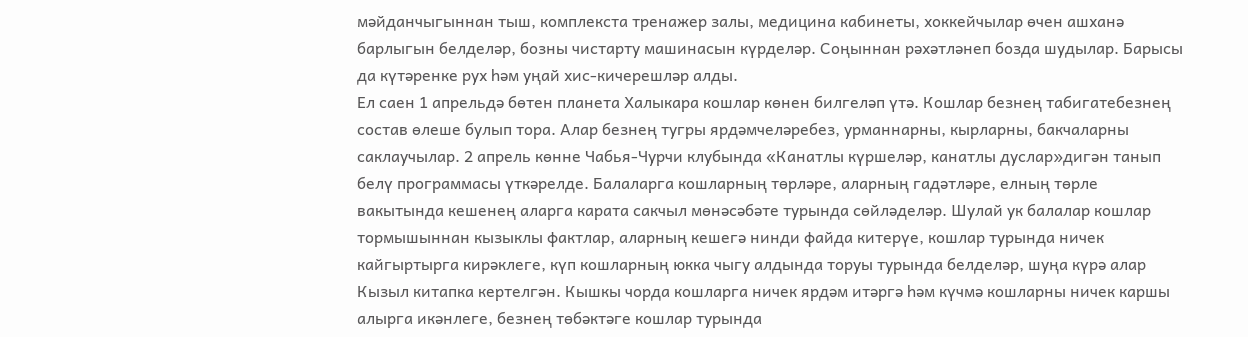мәйданчыгыннан тыш, комплекста тренажер залы, медицина кабинеты, хоккейчылар өчен ашханә барлыгын белделәр, бозны чистарту машинасын күрделәр. Соңыннан рәхәтләнеп бозда шудылар. Барысы да күтәренке рух һәм уңай хис-кичерешләр алды.
Ел саен 1 апрельдә бөтен планета Халыкара кошлар көнен билгеләп үтә. Кошлар безнең табигатебезнең состав өлеше булып тора. Алар безнең тугры ярдәмчеләребез, урманнарны, кырларны, бакчаларны саклаучылар. 2 апрель көнне Чабья-Чурчи клубында «Канатлы күршеләр, канатлы дуслар»дигән танып белү программасы үткәрелде. Балаларга кошларның төрләре, аларның гадәтләре, елның төрле вакытында кешенең аларга карата сакчыл мөнәсәбәте турында сөйләделәр. Шулай ук балалар кошлар тормышыннан кызыклы фактлар, аларның кешегә нинди файда китерүе, кошлар турында ничек кайгыртырга кирәклеге, күп кошларның юкка чыгу алдында торуы турында белделәр, шуңа күрә алар Кызыл китапка кертелгән. Кышкы чорда кошларга ничек ярдәм итәргә һәм күчмә кошларны ничек каршы алырга икәнлеге, безнең төбәктәге кошлар турында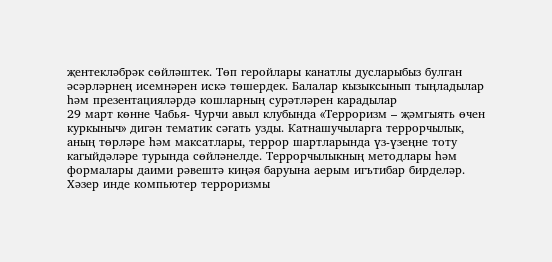җентекләбрәк сөйләштек. Төп геройлары канатлы дусларыбыз булган әсәрләрнең исемнәрен искә төшердек. Балалар кызыксынып тыңладылар һәм презентацияләрдә кошларның сурәтләрен карадылар
29 март көнне Чабья- Чурчи авыл клубында «Терроризм – җәмгыять өчен куркыныч» дигән тематик сәгать узды. Катнашучыларга террорчылык, аның төрләре һәм максатлары, террор шартларында үз-үзеңне тоту кагыйдәләре турында сөйләнелде. Террорчылыкның методлары һәм формалары даими рәвештә киңәя баруына аерым игътибар бирделәр. Хәзер инде компьютер терроризмы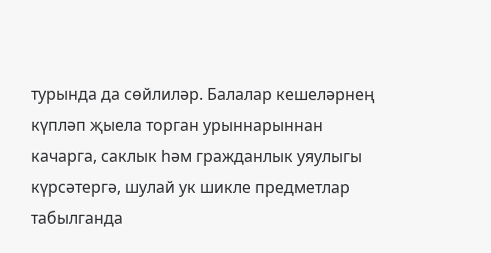турында да сөйлиләр. Балалар кешеләрнең күпләп җыела торган урыннарыннан качарга, саклык һәм гражданлык уяулыгы күрсәтергә, шулай ук шикле предметлар табылганда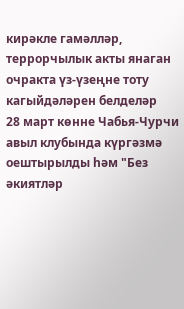кирәкле гамәлләр, террорчылык акты янаган очракта үз-үзеңне тоту кагыйдәләрен белделәр
28 март көнне Чабья-Чурчи авыл клубында күргәзмә оештырылды һәм "Без әкиятләр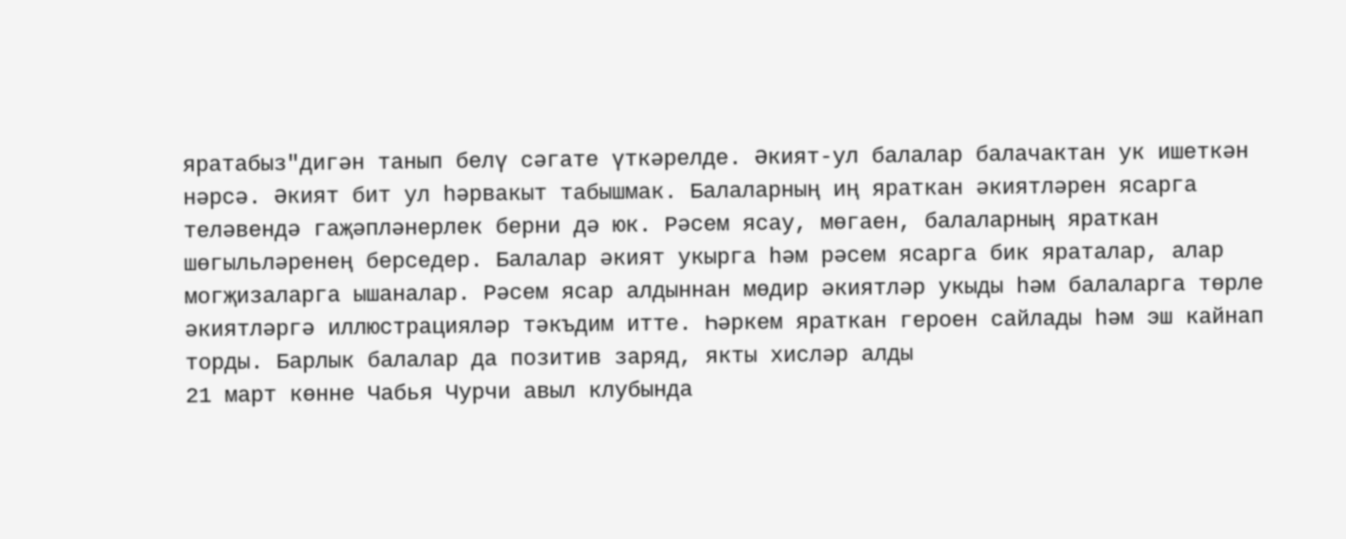яратабыз"дигән танып белү сәгате үткәрелде. Әкият-ул балалар балачактан ук ишеткән нәрсә. Әкият бит ул һәрвакыт табышмак. Балаларның иң яраткан әкиятләрен ясарга теләвендә гаҗәпләнерлек берни дә юк. Рәсем ясау, мөгаен, балаларның яраткан шөгыльләренең берседер. Балалар әкият укырга һәм рәсем ясарга бик яраталар, алар могҗизаларга ышаналар. Рәсем ясар алдыннан мөдир әкиятләр укыды һәм балаларга төрле әкиятләргә иллюстрацияләр тәкъдим итте. Һәркем яраткан героен сайлады һәм эш кайнап торды. Барлык балалар да позитив заряд, якты хисләр алды
21 март көнне Чабья Чурчи авыл клубында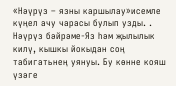«Нәүрүз – язны каршылау»исемле күңел ачу чарасы булып узды. . Нәүрүз бәйрәме-Яз һәм җылылык килү, кышкы йокыдан соң табигатьнең уянуы. Бу көнне кояш үзәге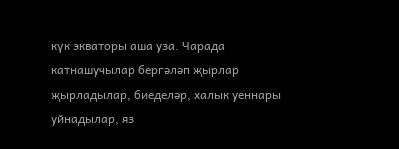күк экваторы аша уза. Чарада катнашучылар бергәләп җырлар җырладылар, биеделәр, халык уеннары уйнадылар, яз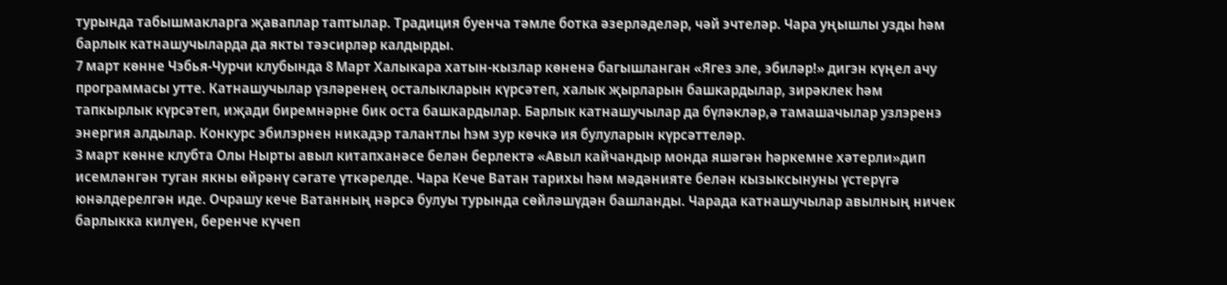турында табышмакларга җаваплар таптылар. Традиция буенча тәмле ботка әзерләделәр, чәй эчтеләр. Чара уңышлы узды һәм барлык катнашучыларда да якты тәэсирләр калдырды.
7 март көнне Чэбья-Чурчи клубында 8 Март Халыкара хатын-кызлар көненә багышланган «Ягез эле, эбиләр!» дигэн күңел ачу программасы утте. Катнашучылар үзләренең осталыкларын күрсәтеп, халык җырларын башкардылар, зирәклек һәм тапкырлык күрсәтеп, иҗади биремнәрне бик оста башкардылар. Барлык катнашучылар да бүләкләр,ә тамашачылар узлэренэ энергия алдылар. Конкурс эбилэрнен никадэр талантлы һэм зур көчкә ия булуларын күрсәттеләр.
3 март көнне клубта Олы Нырты авыл китапханәсе белән берлектә «Авыл кайчандыр монда яшәгән һәркемне хәтерли»дип исемләнгән туган якны өйрәнү сәгате үткәрелде. Чара Кече Ватан тарихы һәм мәдәнияте белән кызыксынуны үстерүгә юнәлдерелгән иде. Очрашу кече Ватанның нәрсә булуы турында сөйләшүдән башланды. Чарада катнашучылар авылның ничек барлыкка килүен, беренче күчеп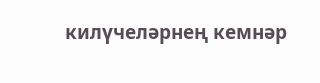килүчеләрнең кемнәр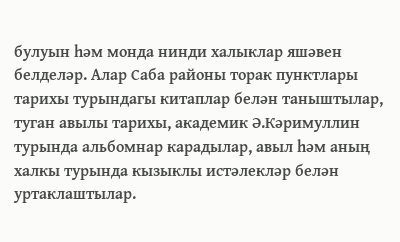булуын һәм монда нинди халыклар яшәвен белделәр. Алар Саба районы торак пунктлары тарихы турындагы китаплар белән таныштылар, туган авылы тарихы, академик Ә.Кәримуллин турында альбомнар карадылар, авыл һәм аның халкы турында кызыклы истәлекләр белән уртаклаштылар.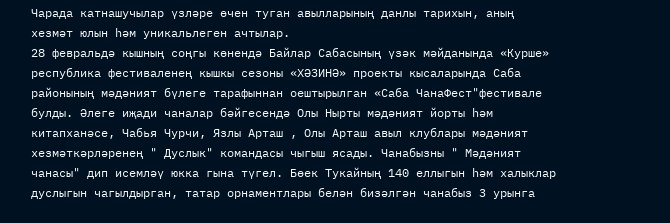Чарада катнашучылар үзләре өчен туган авылларының данлы тарихын, аның хезмәт юлын һәм уникальлеген ачтылар.
28 февральдә кышның соңгы көнендә Байлар Сабасының үзәк мәйданында «Курше» республика фестиваленең кышкы сезоны «ХӘЗИНӘ» проекты кысаларында Саба районының мәдәният бүлеге тарафыннан оештырылган «Саба ЧанаФест"фестивале булды. Әлеге иҗади чаналар бәйгесендә Олы Нырты мәдәният йорты һәм китапханәсе, Чабья Чурчи, Язлы Арташ , Олы Арташ авыл клублары мәдәният хезмәткәрләренең " Дуслык" командасы чыгыш ясады. Чанабызны " Мәдәният чанасы" дип исемләү юкка гына түгел. Бөек Тукайның 140 еллыгын һәм халыклар дуслыгын чагылдырган, татар орнаментлары белән бизәлгән чанабыз 3 урынга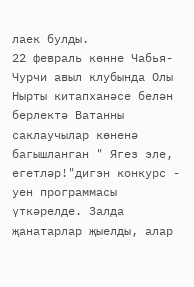лаек булды.
22 февраль көнне Чабья-Чурчи авыл клубында Олы Нырты китапханәсе белән берлектә Ватанны саклаучылар көненә багышланган " Ягез эле, егетләр!"дигэн конкурс - уен программасы үткәрелде. Залда җанатарлар җыелды, алар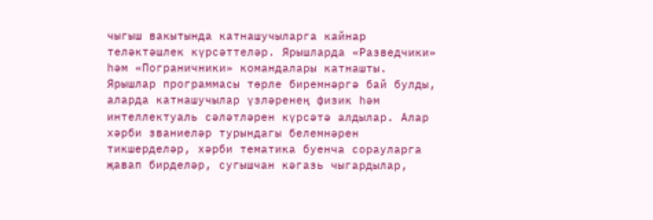чыгыш вакытында катнашучыларга кайнар теләктәшлек күрсәттеләр. Ярышларда «Разведчики» һәм «Пограничники» командалары катнашты. Ярышлар программасы төрле биремнәргә бай булды, аларда катнашучылар үзләренең физик һәм интеллектуаль сәләтләрен күрсәтә алдылар. Алар хәрби званиеләр турындагы белемнәрен тикшерделәр, хәрби тематика буенча сорауларга җавап бирделәр, сугышчан кәгазь чыгардылар,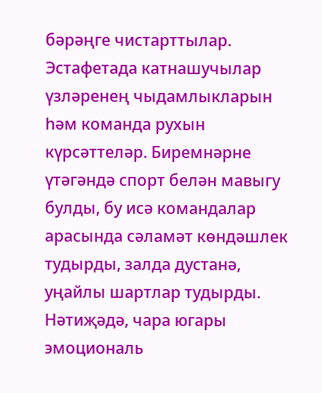бәрәңге чистарттылар. Эстафетада катнашучылар үзләренең чыдамлыкларын һәм команда рухын күрсәттеләр. Биремнәрне үтәгәндә спорт белән мавыгу булды, бу исә командалар арасында сәламәт көндәшлек тудырды, залда дустанә, уңайлы шартлар тудырды. Нәтиҗәдә, чара югары эмоциональ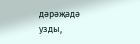дәрәҗәдә узды,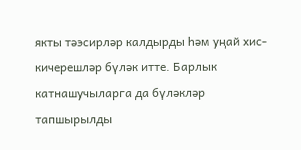якты тәэсирләр калдырды һәм уңай хис-кичерешләр бүләк итте. Барлык катнашучыларга да бүләкләр тапшырылды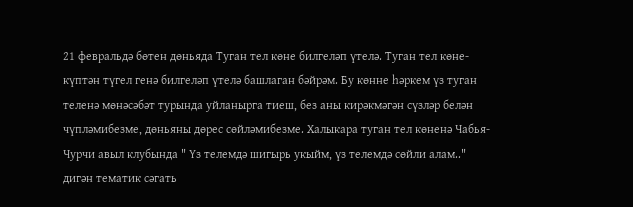21 февральдә бөтен дөньяда Туган тел көне билгеләп үтелә. Туган тел көне-күптән түгел генә билгеләп үтелә башлаган бәйрәм. Бу көнне һәркем үз туган теленә мөнәсәбәт турында уйланырга тиеш, без аны кирәкмәгән сүзләр белән чүпләмибезме, дөньяны дөрес сөйләмибезме. Халыкара туган тел көненә Чабья-Чурчи авыл клубында " Үз телемдә шигырь укыйм, үз телемдә сөйли алам.." дигән тематик сәгать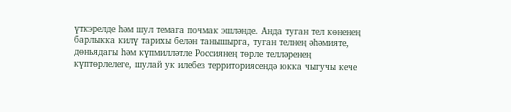үткэрелде һәм шул темага почмак эшләнде. Анда туган тел көненең барлыкка килү тарихы белән танышырга, туган телнең әһәмияте, дөньядагы һәм күпмилләтле Россиянең төрле телләренең күптөрлелеге, шулай ук илебез территориясендә юкка чыгучы кече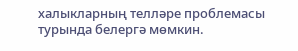халыкларның телләре проблемасы турында белергә мөмкин.